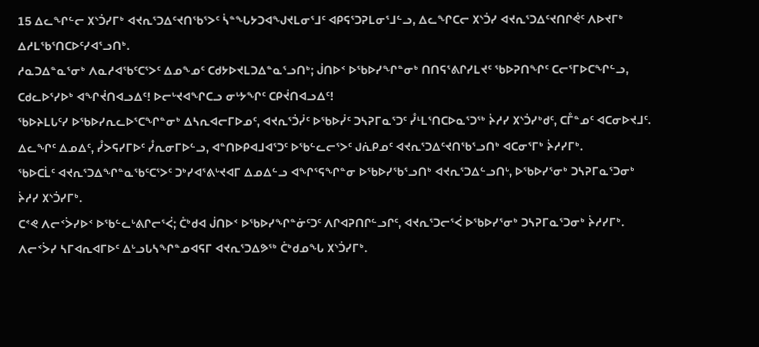15 ᐃᓚᖏᓪᓕ ᙭ᔅᑑᓯᒥᒃ ᐊᔪᕆᕐᑐᐃᑦᔪᑎᖃᕐᐳᑦ ᓵᓐᖓᔭᑐᐊᖑᔪᒪᓂᕐᒧᑦ ᐊᑭᕋᕐᑐᕈᒪᓂᕐᒧᓪᓗ, ᐃᓚᖏᑕᓕ ᙭ᔅᑑᓯ ᐊᔪᕆᕐᑐᐃᑦᔪᑎᒋᕚᑦ ᐱᐅᔪᒥᒃ ᐃᓱᒪᖃᕐᑎᑕᐅᑦᓯᐊᕐᓗᑎᒃ.
ᓱᓇᑐᐃᓐᓇᕐᓂᒃ ᐱᓇᓱᐊᖃᑦᑕᕐᐳᑦ ᐃᓄᖕᓄᑦ ᑕᑯᔭᐅᔪᒪᑐᐃᓐᓇᕐᓗᑎᒃ; ᒎᑎᐅᑉ ᐅᖃᐅᓯᖏᓐᓂᒃ ᑎᑎᕋᕐᕕᒋᓯᒪᔪᑦ ᖃᐅᕈᑎᖏᑦ ᑕᓕᕐᒥᐅᑕᖏᓪᓗ, ᑕᑯᓚᐅᕐᓯᐅᒃ ᐊᖏᔫᑎᐊᓗᐃᑦ! ᐅᓕᒡᔪᐊᖏᑕᓗ ᓂᒡᔭᖏᑦ ᑕᑭᔫᑎᐊᓗᐃᑦ!
ᖃᐅᔨᒪᒐᑦᓯ ᐅᖃᐅᓯᕆᓚᐅᕐᑕᖏᓐᓂᒃ ᐃᓴᕆᐊᓕᒥᐅᓄᑦ, ᐊᔪᕆᕐᑑᓰᑦ ᐅᖃᐅᓰᑦ ᑐᓴᕈᒥᓇᕐᑐᑦ ᓮᒻᒪᕐᑎᑕᐅᓇᕐᑐᖅ ᔩᓱᓯ ᙭ᔅᑑᓯᒃᑯᑦ, ᑕᒤᓐᓄᑦ ᐊᑕᓂᐅᔪᒧᑦ.
ᐃᓚᖏᑦ ᐃᓄᐃᑦ, ᓮᐳᕋᓯᒥᐅᑦ ᓮᕆᓂᒥᐅᓪᓗ, ᐊᓐᑎᐅᑭᐊᒧᐊᕐᑐᑦ ᐅᖃᓪᓚᓕᕐᐳᑦ ᒍᕇᑭᓄᑦ ᐊᔪᕆᕐᑐᐃᑦᔪᑎᖃᕐᓗᑎᒃ ᐊᑕᓂᕐᒥᒃ ᔩᓱᓯᒥᒃ.
ᖃᐅᑕᒫᑦ ᐊᔪᕆᕐᑐᐃᖏᓐᓇᖃᑦᑕᕐᐳᑦ ᑐᒃᓯᐊᕐᕕᒡᔪᐊᒥ ᐃᓄᐃᓪᓗ ᐊᖏᕐᕋᖏᓐᓂ ᐅᖃᐅᓯᖃᕐᓗᑎᒃ ᐊᔪᕆᕐᑐᐃᓪᓗᑎᒡ, ᐅᖃᐅᓯᕐᓂᒃ ᑐᓴᕈᒥᓇᕐᑐᓂᒃ ᔩᓱᓯ ᙭ᔅᑑᓯᒥᒃ.
ᑕᕝᕙ ᐱᓕᑉᐴᓯᐅᑉ ᐅᖃᓪᓚᒡᕕᒋᓕᕐᐹ; ᑖᒃᑯᐊ ᒎᑎᐅᑉ ᐅᖃᐅᓯᖏᓐᓃᑦᑐᑦ ᐱᒋᐊᕈᑎᒋᓪᓗᒋᑦ, ᐊᔪᕆᕐᑐᓕᕐᐹ ᐅᖃᐅᓯᕐᓂᒃ ᑐᓴᕈᒥᓇᕐᑐᓂᒃ ᔩᓱᓯᒥᒃ.
ᐱᓕᑉᐴᓯ ᓴᒥᐊᕆᐊᒥᐅᑦ ᐃᒡᓗᒐᓴᖏᓐᓄᐊᕋᒥ ᐊᔪᕆᕐᑐᐃᕗᖅ ᑖᒃᑯᓄᖓ ᙭ᔅᑑᓯᒥᒃ.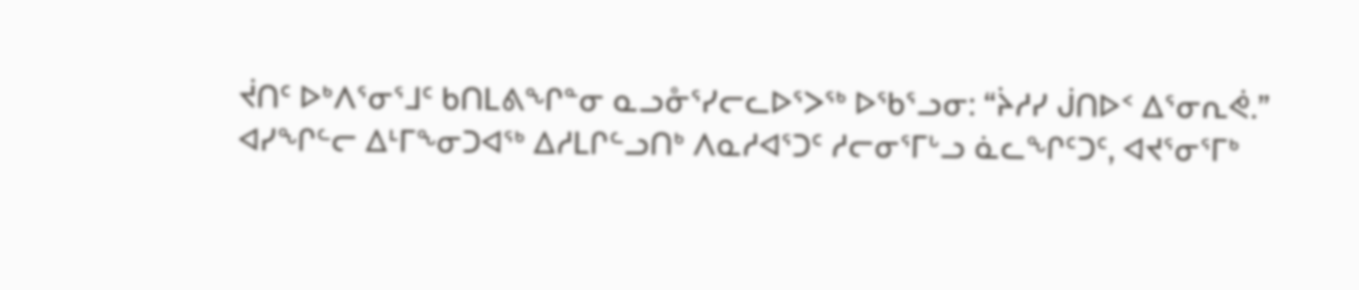ᔫᑎᑦ ᐅᒃᐱᕐᓂᕐᒧᑦ ᑲᑎᒪᕕᖏᓐᓂ ᓇᓗᓁᕐᓯᓕᓚᐅᕐᐳᖅ ᐅᖃᕐᓗᓂ: “ᔩᓱᓯ ᒎᑎᐅᑉ ᐃᕐᓂᕆᕚ.”
ᐊᓯᖏᓪᓕ ᐃᒻᒥᖕᓂᑐᐊᖅ ᐃᓱᒪᒋᓪᓗᑎᒃ ᐱᓇᓱᐊᕐᑐᑦ ᓱᓕᓂᕐᒥᒡᓗ ᓈᓚᖏᑦᑐᑦ, ᐊᔪᕐᓂᕐᒥᒃ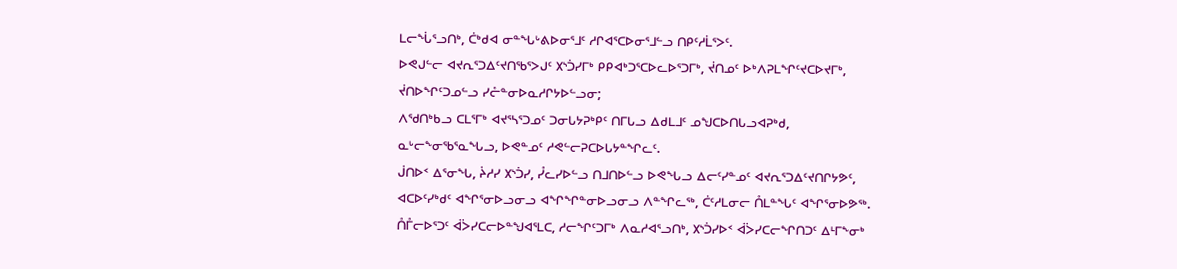ᒪᓕᖔᕐᓗᑎᒃ, ᑖᒃᑯᐊ ᓂᓐᖓᒡᕕᐅᓂᕐᒧᑦ ᓱᒋᐊᕐᑕᐅᓂᕐᒧᓪᓗ ᑎᑭᑦᓱᒫᕐᐳᑦ.
ᐅᕙᒍᓪᓕ ᐊᔪᕆᕐᑐᐃᑦᔪᑎᖃᕐᐳᒍᑦ ᙭ᔅᑑᓯᒥᒃ ᑭᑭᐊᒃᑐᕐᑕᐅᓚᐅᕐᑐᒥᒃ, ᔫᑎᓄᑦ ᐅᒃᐱᕈᒪᖏᑦᔪᑕᐅᔪᒥᒃ, ᔫᑎᐅᖏᑦᑐᓄᓪᓗ ᓯᓔᓐᓂᐅᓇᓱᒋᔭᐅᓪᓗᓂ;
ᐱᖁᑎᒃᑲᓗ ᑕᒪᕐᒥᒃ ᐊᔪᕐᓴᕐᑐᓄᑦ ᑐᓂᒐᔭᕈᒃᑭᑦ ᑎᒥᒐᓗ ᐃᑯᒪᒧᑦ ᓄᖑᑕᐅᑎᒐᓗᐊᕈᒃᑯ, ᓇᒡᓕᖕᓂᖃᕐᓇᖓᓗ, ᐅᕙᓐᓄᑦ ᓱᕙᓪᓕᕈᑕᐅᒐᔭᓐᖏᓚᑦ.
ᒎᑎᐅᑉ ᐃᕐᓂᖓ, ᔩᓱᓯ ᙭ᔅᑑᓯ, ᓮᓚᓯᐅᓪᓗ ᑎᒧᑎᐅᓪᓗ ᐅᕙᖓᓗ ᐃᓕᑦᓯᓐᓄᑦ ᐊᔪᕆᕐᑐᐃᑦᔪᑎᒋᔭᕗᑦ, ᐊᑕᐅᑦᓯᒃᑯᑦ ᐊᖏᕐᓂᐅᓗᓂᓗ ᐊᖏᖏᓐᓂᐅᓗᓂᓗ ᐱᓐᖏᓚᖅ, ᑖᑦᓱᒪᓂᓕ ᑍᒪᓐᖓᑦ ᐊᖏᕐᓂᐅᕗᖅ.
ᑍᒤᓕᐅᕐᑐᑦ ᐋᐴᓯᑕᓕᐅᓐᖑᐊᕐᒪᑕ, ᓱᓕᖏᑦᑐᒥᒃ ᐱᓇᓱᐊᕐᓗᑎᒃ, ᙭ᔅᑑᓯᐅᑉ ᐋᐴᓯᑕᓕᖏᑎᑐᑦ ᐃᒻᒥᖕᓂᒃ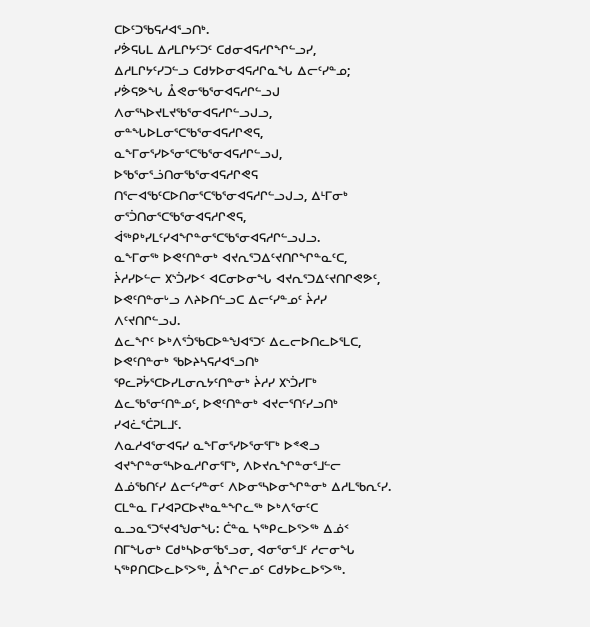ᑕᐅᑦᑐᖃᕋᓱᐊᕐᓗᑎᒃ.
ᓯᕘᕋᒐᒪ ᐃᓱᒪᒋᔭᑦᑐᑦ ᑕᑯᓂᐊᕋᓱᒋᖏᓪᓗᓯ, ᐃᓱᒪᒋᔭᑦᓯᑐᓪᓗ ᑕᑯᔭᐅᓂᐊᕋᓱᒋᓇᖓ ᐃᓕᑦᓯᓐᓄ; ᓯᕘᕋᕗᖓ ᐂᕙᓂᖃᕐᓂᐊᕋᓱᒋᓪᓗᒍ ᐱᓂᕐᓴᐅᔪᒪᔪᖃᕐᓂᐊᕋᓱᒋᓪᓗᒍᓗ, ᓂᓐᖓᐅᒪᓂᕐᑕᖃᕐᓂᐊᕋᓱᒋᕙᕋ, ᓇᖕᒥᓂᕐᓯᐅᕐᓂᕐᑕᖃᕐᓂᐊᕋᓱᒋᓪᓗᒍ, ᐅᖃᕐᓂᕐᓘᑎᓂᖃᕐᓂᐊᕋᓱᒋᕙᕋ ᑎᕐᓕᐊᖃᑦᑕᐅᑎᓂᕐᑕᖃᕐᓂᐊᕋᓱᒋᓪᓗᒍᓗ, ᐃᒻᒥᓂᒃ ᓂᕐᑑᑎᓂᕐᑕᖃᕐᓂᐊᕋᓱᒋᕙᕋ, ᐋᖅᑭᒃᓯᒪᑦᓯᐊᖏᓐᓂᕐᑕᖃᕐᓂᐊᕋᓱᒋᓪᓗᒍᓗ.
ᓇᖕᒥᓂᖅ ᐅᕙᑦᑎᓐᓂᒃ ᐊᔪᕆᕐᑐᐃᑦᔪᑎᒋᖏᓐᓇᑦᑕ, ᔩᓱᓯᐅᓪᓕ ᙭ᔅᑑᓯᐅᑉ ᐊᑕᓂᐅᓂᖓ ᐊᔪᕆᕐᑐᐃᑦᔪᑎᒋᕙᕗᑦ, ᐅᕙᑦᑎᓐᓂᒡᓗ ᐱᔨᐅᑎᓪᓗᑕ ᐃᓕᑦᓯᓐᓄᑦ ᔩᓱᓯ ᐱᑦᔪᑎᒋᓪᓗᒍ.
ᐃᓚᖏᑦ ᐅᒃᐱᕐᑑᖃᑕᐅᓐᖑᐊᕐᑐᑦ ᐃᓚᓕᐅᑎᓚᐅᕐᒪᑕ, ᐅᕙᑦᑎᓐᓂᒃ ᖃᐅᔨᓴᕋᓱᐊᕐᓗᑎᒃ ᕿᓚᕈᔮᕐᑕᐅᓯᒪᓂᕆᔭᑦᑎᓐᓂᒃ ᔩᓱᓯ ᙭ᔅᑑᓯᒥᒃ ᐃᓚᖃᕐᓂᑦᑎᓐᓄᑦ, ᐅᕙᑦᑎᓐᓂᒃ ᐊᔪᓕᕐᑎᑦᓯᓗᑎᒃ ᓯᐊᓛᕐᑖᕈᒪᒧᑦ.
ᐱᓇᓱᐊᕐᓂᐊᕋᓯ ᓇᖕᒥᓂᕐᓯᐅᕐᓂᕐᒥᒃ ᐅᕝᕙᓗ ᐊᔪᖏᓐᓂᕐᓴᐅᓇᓱᒋᓂᕐᒥᒃ, ᐱᐅᔪᕆᖏᓐᓂᕐᒧᓪᓕ ᐃᓅᖃᑎᑦᓯ ᐃᓕᑦᓯᓐᓂᑦ ᐱᐅᓂᕐᓴᐅᓂᖏᓐᓂᒃ ᐃᓱᒪᖃᕆᑦᓯ.
ᑕᒪᓐᓇ ᒥᓯᐊᕈᑕᐅᔪᒃᓇᓐᖏᓚᖅ ᐅᒃᐱᕐᓂᑦᑕ ᓇᓗᓇᕐᑐᕐᔪᐊᖑᓂᖓ: ᑖᓐᓇ ᓴᖅᑭᓚᐅᕐᐳᖅ ᐃᓅᑉ ᑎᒥᖓᓂᒃ ᑕᑯᒃᓴᐅᓂᖃᕐᓗᓂ, ᐊᓂᕐᓂᕐᒧᑦ ᓱᓕᓂᖓ ᓴᖅᑭᑎᑕᐅᓚᐅᕐᐳᖅ, ᐂᖏᓕᓄᑦ ᑕᑯᔭᐅᓚᐅᕐᐳᖅ.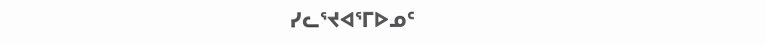ᓯᓚᕐᔪᐊᕐᒥᐅᓄᑦ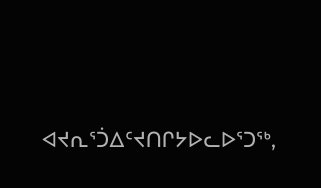ᐊᔪᕆᕐᑑᐃᑦᔪᑎᒋᔭᐅᓚᐅᕐᑐᖅ,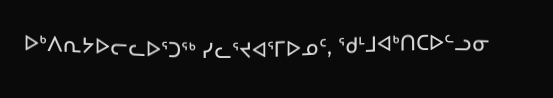ᐅᒃᐱᕆᔭᐅᓕᓚᐅᕐᑐᖅ ᓯᓚᕐᔪᐊᕐᒥᐅᓄᑦ, ᖁᒻᒧᐊᒃᑎᑕᐅᓪᓗᓂ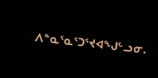ᐱᓐᓇᕐᓇᕐᑐᕐᔪᐊᖑᓪᓗᓂ.